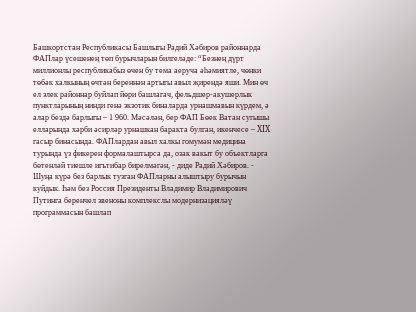Башкортстан Республикасы Башлыгы Радий Хәбиров районнарда ФАПлар үсешенең төп бурычларын билгеләде: “Безнең дүрт миллионлы республикабыз өчен бу тема аеруча әһәмиятле, чөнки төбәк халкының өчтән береннән артыгы авыл җирендә яши. Мин өч ел элек районнар буйлап йөри башлагач, фельдшер-акушерлык пунктларының нинди генә экзотик биналарда урнашмавын күрдем, ә алар бездә барлыгы – 1 960. Мәсәлән, бер ФАП Бөек Ватан сугышы елларында хәрби әсирләр урнашкан баракта булган, икенчесе – XIX гасыр бинасында. ФАПлардан авыл халкы гомумән медицина турында үз фикерен формалаштырса да, озак вакыт бу объектларга бөтенләй тиешле игътибар бирелмәгән, - диде Радий Хәбиров. - Шуңа күрә без барлык тузган ФАПларны алыштыру бурычын куйдык. Һәм без Россия Президенты Владимир Владимирович Путинга беренчел звеноны комплекслы модернизацияләү программасын башлап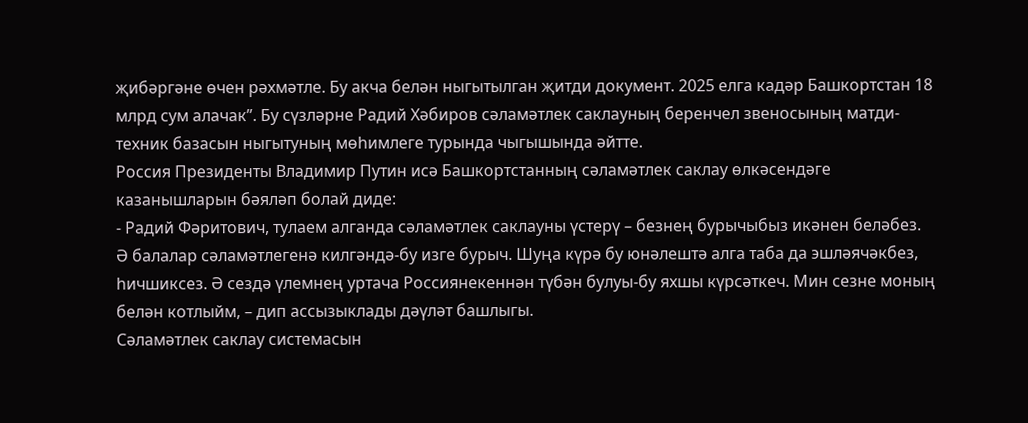җибәргәне өчен рәхмәтле. Бу акча белән ныгытылган җитди документ. 2025 елга кадәр Башкортстан 18 млрд сум алачак”. Бу сүзләрне Радий Хәбиров сәламәтлек саклауның беренчел звеносының матди-техник базасын ныгытуның мөһимлеге турында чыгышында әйтте.
Россия Президенты Владимир Путин исә Башкортстанның сәламәтлек саклау өлкәсендәге казанышларын бәяләп болай диде:
- Радий Фәритович, тулаем алганда сәламәтлек саклауны үстерү – безнең бурычыбыз икәнен беләбез. Ә балалар сәламәтлегенә килгәндә-бу изге бурыч. Шуңа күрә бу юнәлештә алга таба да эшләячәкбез, һичшиксез. Ә сездә үлемнең уртача Россиянекеннән түбән булуы-бу яхшы күрсәткеч. Мин сезне моның белән котлыйм, – дип ассызыклады дәүләт башлыгы.
Сәламәтлек саклау системасын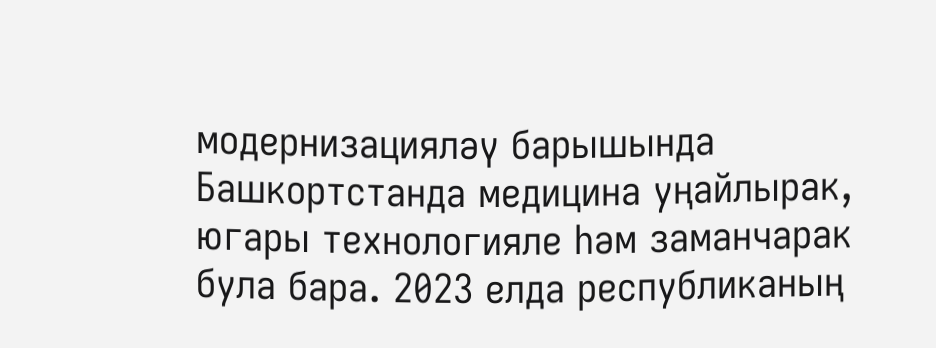модернизацияләү барышында Башкортстанда медицина уңайлырак, югары технологияле һәм заманчарак була бара. 2023 елда республиканың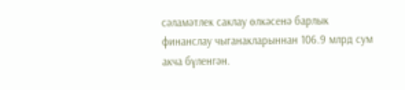сәламәтлек саклау өлкәсенә барлык финанслау чыганакларыннан 106.9 млрд сум акча бүленгән.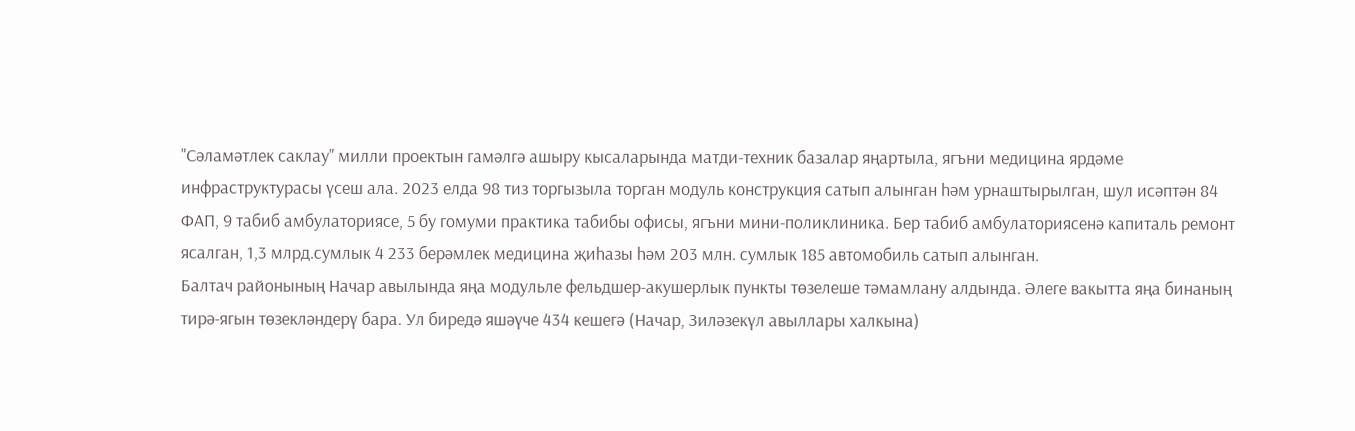"Сәламәтлек саклау" милли проектын гамәлгә ашыру кысаларында матди-техник базалар яңартыла, ягъни медицина ярдәме инфраструктурасы үсеш ала. 2023 елда 98 тиз торгызыла торган модуль конструкция сатып алынган һәм урнаштырылган, шул исәптән 84 ФАП, 9 табиб амбулаториясе, 5 бу гомуми практика табибы офисы, ягъни мини-поликлиника. Бер табиб амбулаториясенә капиталь ремонт ясалган, 1,3 млрд.сумлык 4 233 берәмлек медицина җиһазы һәм 203 млн. сумлык 185 автомобиль сатып алынган.
Балтач районының Начар авылында яңа модульле фельдшер-акушерлык пункты төзелеше тәмамлану алдында. Әлеге вакытта яңа бинаның тирә-ягын төзекләндерү бара. Ул биредә яшәүче 434 кешегә (Начар, Зиләзекүл авыллары халкына)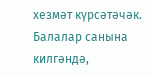хезмәт күрсәтәчәк. Балалар санына килгәндә,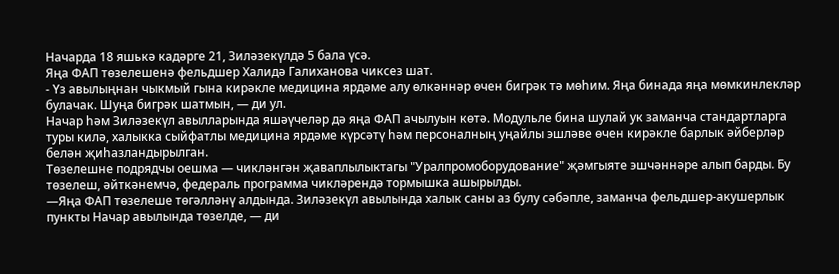Начарда 18 яшькә кадәрге 21, Зиләзекүлдә 5 бала үсә.
Яңа ФАП төзелешенә фельдшер Халидә Галиханова чиксез шат.
- Үз авылыңнан чыкмый гына кирәкле медицина ярдәме алу өлкәннәр өчен бигрәк тә мөһим. Яңа бинада яңа мөмкинлекләр булачак. Шуңа бигрәк шатмын, — ди ул.
Начар һәм Зиләзекүл авылларында яшәүчеләр дә яңа ФАП ачылуын көтә. Модульле бина шулай ук заманча стандартларга туры килә, халыкка сыйфатлы медицина ярдәме күрсәтү һәм персоналның уңайлы эшләве өчен кирәкле барлык әйберләр белән җиһазландырылган.
Төзелешне подрядчы оешма — чикләнгән җаваплылыктагы "Уралпромоборудование" җәмгыяте эшчәннәре алып барды. Бу төзелеш, әйткәнемчә, федераль программа чикләрендә тормышка ашырылды.
—Яңа ФАП төзелеше төгәлләнү алдында. Зиләзекүл авылында халык саны аз булу сәбәпле, заманча фельдшер-акушерлык пункты Начар авылында төзелде, — ди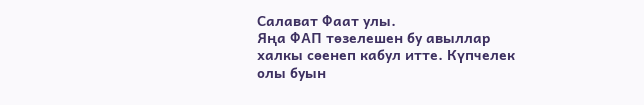Салават Фаат улы.
Яңа ФАП төзелешен бу авыллар халкы сөенеп кабул итте. Күпчелек олы буын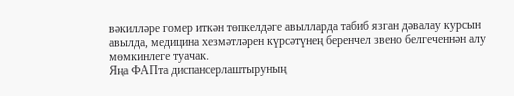вәкилләре гомер иткән төпкелдәге авылларда табиб язган дәвалау курсын авылда, медицина хезмәтләрен күрсәтүнең беренчел звено белгеченнән алу мөмкинлеге туачак.
Яңа ФАПта диспансерлаштыруның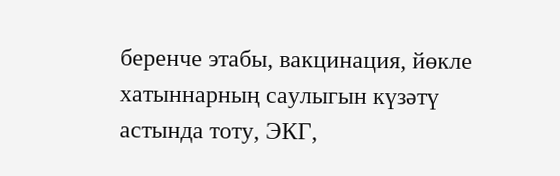беренче этабы, вакцинация, йөкле хатыннарның саулыгын күзәтү астында тоту, ЭКГ,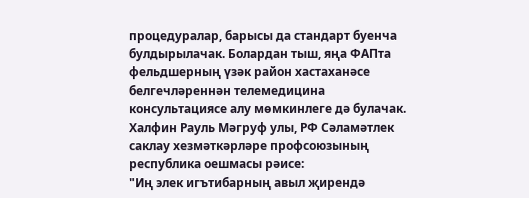процедуралар, барысы да стандарт буенча булдырылачак. Болардан тыш, яңа ФАПта фельдшерның үзәк район хастаханәсе белгечләреннән телемедицина консультациясе алу мөмкинлеге дә булачак.
Халфин Рауль Мәгруф улы, РФ Сәламәтлек саклау хезмәткәрләре профсоюзының республика оешмасы рәисе:
"Иң элек игътибарның авыл җирендә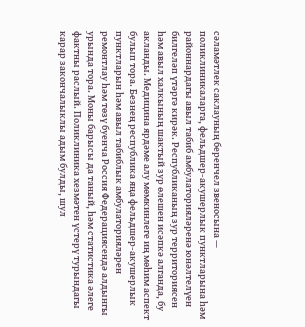сәламәтлек саклауның беренчел звеносына — поликлиникаларга, фельдшер-акушерлык пунктларына һәм районнардагы авыл табиб амбулаторияләренә юнәлтелүен билгеләп үтәргә кирәк. Республиканың зур территориясен һәм авыл халкының шактый зур өлешен исәпкә алганда, бу акланды. Медицина ярдәме алу мөмкинлеге иң мөһим аспект булып тора. Безнең республика яңа фельдшер-акушерлык пунктларын һәм авыл табиблык амбулаторияләрен ремонтлау һәм төзү буенча Россия Федерациясендә алдынгы урында тора. Моны барысы да таный, һәм статистика әлеге фактны раслый. Поликлиника хезмәтен үстерү турындагы карар закончалыклы адым булды, шул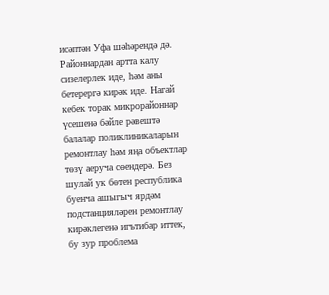исәптән Уфа шәһәрендә дә. Районнардан артта калу сизелерлек иде, һәм аны бетерергә кирәк иде. Нагай кебек торак микрорайоннар үсешенә бәйле рәвештә балалар поликлиникаларын ремонтлау һәм яңа объектлар төзү аеруча сөендерә. Без шулай ук бөтен республика буенча ашыгыч ярдәм подстанцияләрен ремонтлау кирәклегенә игътибар иттек, бу зур проблема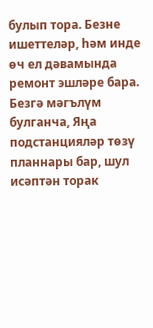булып тора. Безне ишеттеләр, һәм инде өч ел дәвамында ремонт эшләре бара. Безгә мәгълүм булганча, Яңа подстанцияләр төзү планнары бар, шул исәптән торак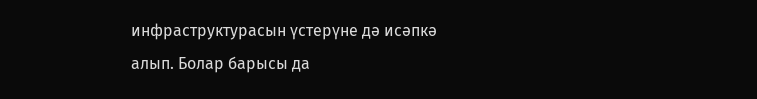инфраструктурасын үстерүне дә исәпкә алып. Болар барысы да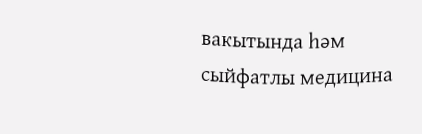вакытында һәм сыйфатлы медицина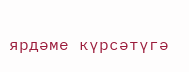ярдәме күрсәтүгә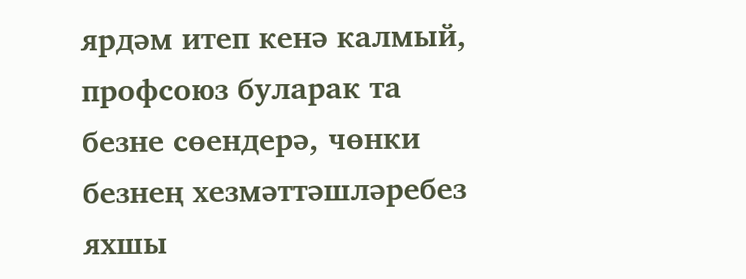ярдәм итеп кенә калмый, профсоюз буларак та безне сөендерә, чөнки безнең хезмәттәшләребез яхшы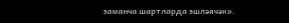заманча шартларда эшләячәк».